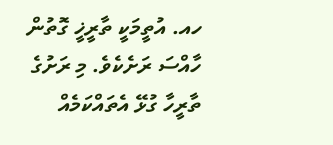ހއ. އުތީމަކީ ތާރީޚީ ގޮތުން ހާއްސަ ރަށެކެވެ. މި ރަށުގެ ތާރީހާ ގުޅޭ އެތައްކަމެއް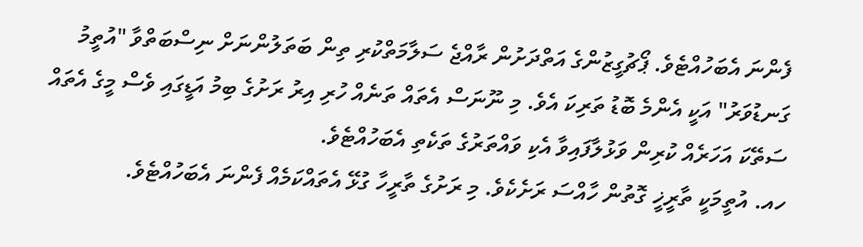ފެންނަ އެބަހުއްޓެވެ. ޕޯޗުގީޒުންގެ އަތްދަށުން ރާއްޖެ ސަލާމަތްކުރި ތިން ބަތަލުންނަށް ނިސްބަތްވާ "އުތީމު ގަނޑުވަރު" އަކީ އެންމެ ބޮޑު ތަރިކަ އެވެ. މި ނޫނަސް އެތައް ތަނެއް ހުރި އިރު ރަށުގެ ބިމު އަޑީގައި ވެސް މީގެ އެތައް ސަތޭކަ އަހަރެއް ކުރިން ވަޅުލާފައިވާ އެކި ވައްތަރުގެ ތަކެތި އެބަހުއްޓެވެ.
ހއ. އުތީމަކީ ތާރީޚީ ގޮތުން ހާއްސަ ރަށެކެވެ. މި ރަށުގެ ތާރީހާ ގުޅޭ އެތައްކަމެއް ފެންނަ އެބަހުއްޓެވެ.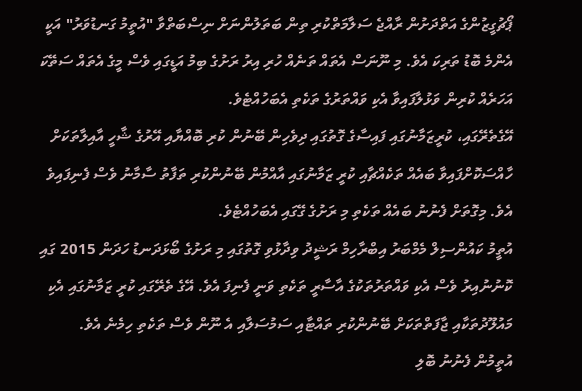ޕޯޗުގީޒުންގެ އަތްދަށުން ރާއްޖެ ސަލާމަތްކުރި ތިން ބަތަލުންނަށް ނިސްބަތްވާ "އުތީމު ގަނޑުވަރު" އަކީ އެންމެ ބޮޑު ތަރިކަ އެވެ. މި ނޫނަސް އެތައް ތަނެއް ހުރި އިރު ރަށުގެ ބިމު އަޑީގައި ވެސް މީގެ އެތައް ސަތޭކަ އަހަރެއް ކުރިން ވަޅުލާފައިވާ އެކި ވައްތަރުގެ ތަކެތި އެބަހުއްޓެވެ.
އޭގެތެރޭގައި، ކުރީޒަމާނުގައި ފައިސާގެ ގޮތުގައި ދިވެހިން ބޭނުން ކުރި ބޮއްޔާއި އޭރުގެ ޝާހީ އާއިލާތަކަށް ހާއްސަކޮށްފައިވާ ބައެއް ތަކެއްޗާއި ކުރީ ޒަމާނުގައި އާއްމުން ބޭނުންކުރި ތަފާތު ސާމާނު ވެސް ފެނިފައިވެ އެވެ. މިގޮތަށް ފެނުނު ބައެއް ތަކެތި މި ރަށުގެ ގޭގައި އެބަހުއްޓެވެ.
އުތީމު ކައުންސިލް މެމްބަރު އިބްރާހިމް ރަޝީދު ވިދާޅުވި ގޮތުގައި މި ރަށުގެ ބޯޅަދަނޑު ހަދަން 2015 ގައި ކޮނުނުއިރު ވެސް އެކި ވައްތަރުތަކުގެ އާސާރީ ތަކެތި ވަނީ ފެނިފަ އެވެ. އޭގެ ތެރޭގައި ކުރީ ޒަމާނުގައި އެކި މައުލޫދުތަކާއި ޖާފަތްތަކަށް ބޭނުންކުރި ތައްޓާއި ސަމުސަލާއި އެ ނޫން ވެސް ތަކެތި ހިމެނެ އެވެ.
އުތީމުން ފެނުނު ބޮލި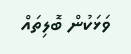ވަޅަކުން ބޮލިތައް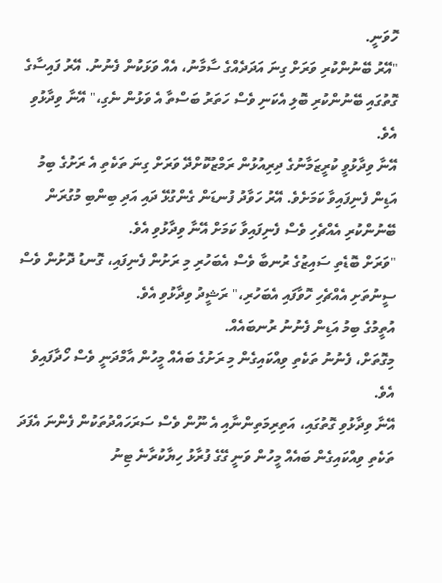ހޮވަނީ.
"އޭރު ބޭނުންކުރި ވަރަށް ގިނަ އަދަދެއްގެ ސާމާނު، އެއް ވަޅަކުން ފެނުނު. އޭރު ފައިސާގެ ގޮތުގައި ބޭނުންކުރި ބޮލި އެކަނި ވެސް ހަތަރު ބަސްތާ އެ ވަޅުން ނެގި،" އޭނާ ވިދާޅުވި އެވެ.
އޭނާ ވިދާޅުވީ ކުރީޒަމާނުގެ ދިރިއުޅުން ރަމްޒުކޮށްދޭ ވަރަށް ގިނަ ތަކެތި އެ ރަށުގެ ބިމު އަޑިން ފެނިފައިވާ ކަމަށެވެ. އޭރު ހަވާދު ފުނޑަން ގެންގުޅޭ ދައި އަދި ބިންބި މުގުރަން ބޭނުންކުރި އެއްޗެހި ވެސް ފެނިފައިވާ ކަމަށް އޭނާ ވިދާޅުވި އެވެ.
"ވަރަށް ބޮޑެތި ސައިޒުގެ ރުނބާ ވެސް އެބަހުރި މި ރަށުން ފެނިފައި، ގޮނޑު ދޮށުން ވެސް ސީނުތަށި އެއްޗެހި ހޮވާފައި އެބަހުރި،" ރަޝީދު ވިދާޅުވި އެވެ.
އުތީމުގެ ބިމު އަޑިން ފެނުނު ރުނބައެއް.
މިގޮތަށް، ފެނުނު ތަކެތި ވިއްކައިގެން މި ރަށުގެ ބައެއް މީހުން އާމްދަނީ ވެސް ހޯދާފައިވެ އެވެ.
އޭނާ ވިދާޅުވި ގޮތުގައި، އަތިރިމަތިންނާއި އެ ނޫން ވެސް ސަރަހައްދުތަކުން ފެންނަ އެފަދަ ތަކެތި ވިއްކައިގެން ބައެއް މީހުން ވަނީ ގޭގެ ފުރާޅު ހިޔާކުރާނެ ޓިނު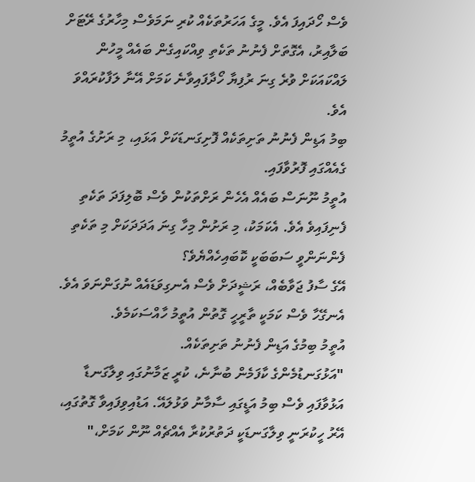ވެސް ހޯދައިފަ އެވެ. މީގެ އަހަރުތަކެއް ކުރި ނަމަވެސް މިހާރުގެ ރޭޓަށް ބަލާއިރު، އެގޮތަށް ފެނުނު ތަކެތި ވިއްކައިގެން ބައެއް މީހުން ލައްކައަކަށް ވުރެ ގިނަ ރުފިޔާ ހޯދާފައިވާނެ ކަމަށް އޭނާ ލަފާކުރައްވަ އެވެ.
ބިމު އަޑިން ފެނުނު ތަށިތަކެއް ފޮށިގަނޑަކަށް އަޅައި، މި ރަށުގެ އުތީމު ގެއެއްގައި ފޮރުވާފައި.
އުތީމު ނޫނަސް ބައެއް އެހެން ރަށްތަކުން ވެސް ބޮލިފަދަ ތަކެތި ފެނިފައިވެ އެވެ. އެކަމަކު، މި ރަށުން މިހާ ގިނަ އަދަދަކަށް މި ތަކެތި ފެންނަންވީ ސަބަބަކީ ކޮބައިހެއްޔެވެ؟
އޭގެ ސާފު ޖަވާބެއް، ރަޝީދަށް ވެސް އެނގިވަޑައެއް ނުގަންނަވަ އެވެ. އެނގޭހާ ވެސް ކަމަކީ ތާރީހީ ގޮތުން އުތީމު ހާއްސަކަމެވެ.
އުތީމު ބިމުގެ އަޑިން ފެނުނު ތަށިތަކެއް.
"އަޅުގަނޑުމެންގެ ކާފަމެން ބުނާނެ، ކުރީ ޒަމާނުގައި ވިލާގަނޑާ އަޅުވާފައި ވެސް ބިމު އަޑީގައި ސާމާނު ވަޅުލައޭ. އަޑުއިވިފައިވާ ގޮތުގައި، އޭރު ހީކުރަނީ ވިލާގަނޑަކީ ދަތުރުކުރާ އެއްޗެއް ނޫން ކަމަށް،"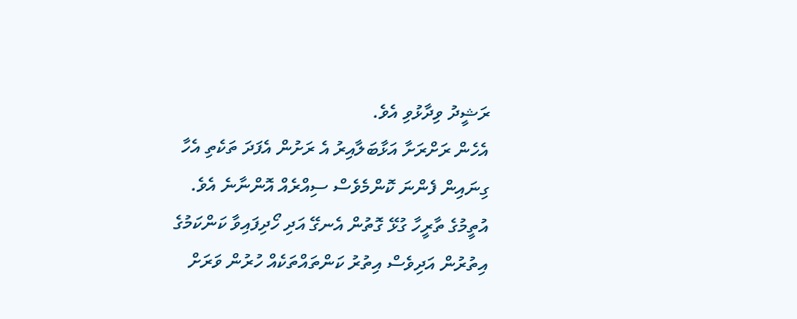ރަޝީދު ވިދާޅުވި އެވެ.
އެހެން ރަށްރަށާ އަޅާބަލާއިރު އެ ރަށުން އެފަދަ ތަކެތި އެހާ ގިނައިން ފެންނަ ކޮންމެވެސް ސިއްރެއް އޮންނާނެ އެވެ. އުތީމުގެ ތާރީހާ ގުޅޭ ގޮތުން އެނގޭ އަދި ހޯދިފައިވާ ކަންކަމުގެ އިތުރުން އަދިވެސް އިތުރު ކަންތައްތަކެއް ހުރުން ވަރަށް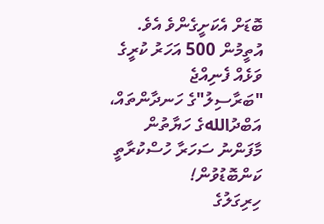ބޮޑަށް އެކަށީގެންވެ އެވެ.
އުތީމުން 500 އަހަރު ކުރީގެ ވަޅެއް ފެނިއްޖެ
"ބަރާސިލު"ގެ ހަނދާންތައް، އަބްދުاللهގެ ހަޔާތުން
މާފަންނު ސަހަރާ ހުސްކުރާތީ ކަންބޮޑުވުން!
ހިރިގަލުގެ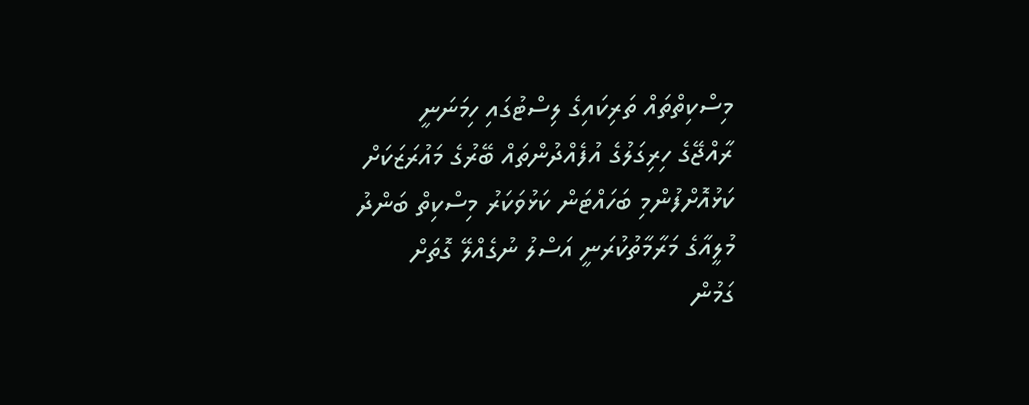މިސްކިތްތައް ތަރިކައިގެ ލިސްޓުގައި ހިމަނަނީ
ރާއްޖޭގެ ހިރިގަލުގެ އުފެއްދުންތައް ބޭރުގެ މައުރަޒަކަށް
ކަޅުއޮށްފުންމި ބަހައްޓަން ކަޅުވަކަރު މިސްކިތް ބަންދު
މުލީއާގެ މަރާމާތުކުރަނީ އަސްލު ނުގެއްލޭ ގޮތަށް
ގަމުން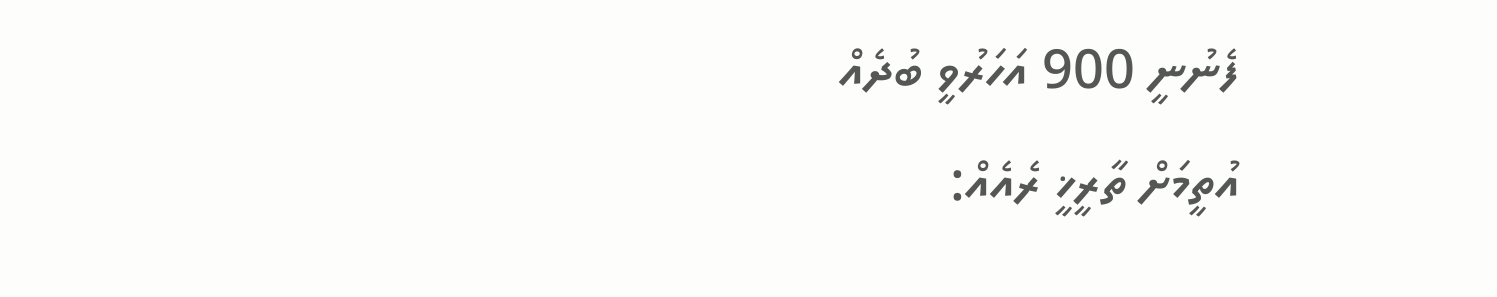ފެނުނީ 900 އަހަރުވީ ބުދެއް
އުތީމަށް ތާރީޚީ ރެއެއް: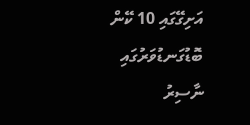އަށިގޭގައި 10 ކޭން
ބޮޑުގަނޑުވަރުގައި ނާސިރު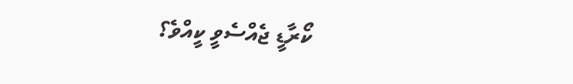ކޯރާޑީ ޖެއްސެވީ ކީއްވެ؟